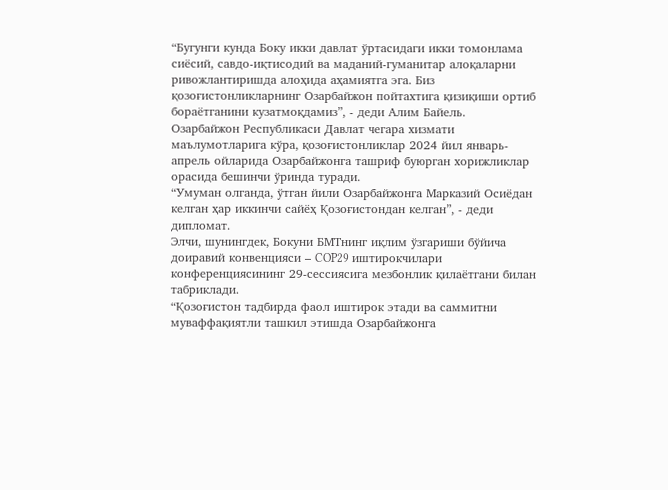“Бугунги кунда Боку икки давлат ўртасидаги икки томонлама сиёсий, савдо-иқтисодий ва маданий-гуманитар алоқаларни ривожлантиришда алоҳида аҳамиятга эга. Биз қозоғистонликларнинг Озарбайжон пойтахтига қизиқиши ортиб бораётганини кузатмоқдамиз”, - деди Алим Байель.
Озарбайжон Республикаси Давлат чегара хизмати маълумотларига кўра, қозоғистонликлар 2024 йил январь-апрель ойларида Озарбайжонга ташриф буюрган хорижликлар орасида бешинчи ўринда туради.
“Умуман олганда, ўтган йили Озарбайжонга Марказий Осиёдан келган ҳар иккинчи сайёҳ Қозоғистондан келган”, - деди дипломат.
Элчи, шунингдек, Бокуни БМТнинг иқлим ўзгариши бўйича доиравий конвенцияси – COP29 иштирокчилари конференциясининг 29-сессиясига мезбонлик қилаётгани билан табриклади.
“Қозоғистон тадбирда фаол иштирок этади ва саммитни муваффақиятли ташкил этишда Озарбайжонга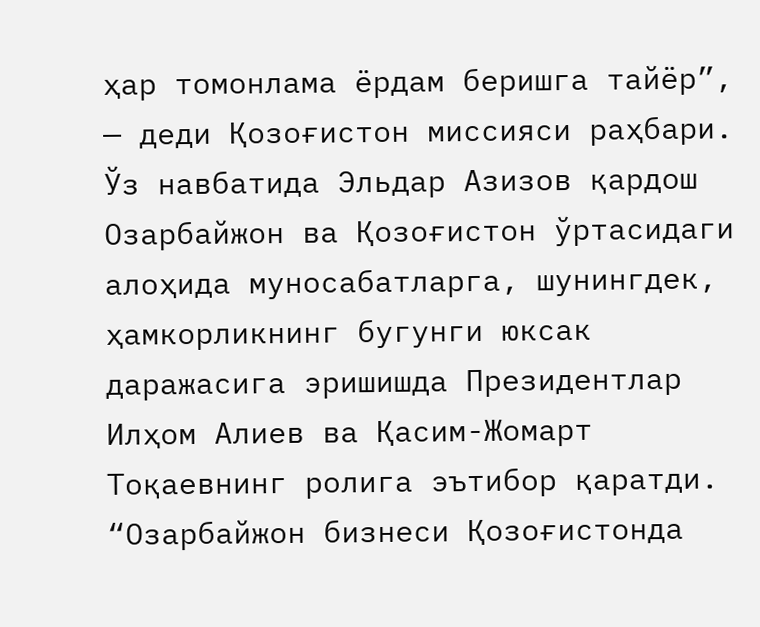ҳар томонлама ёрдам беришга тайёр”, — деди Қозоғистон миссияси раҳбари.
Ўз навбатида Эльдар Азизов қардош Озарбайжон ва Қозоғистон ўртасидаги алоҳида муносабатларга, шунингдек, ҳамкорликнинг бугунги юксак даражасига эришишда Президентлар Илҳом Алиев ва Қасим-Жомарт Тоқаевнинг ролига эътибор қаратди.
“Озарбайжон бизнеси Қозоғистонда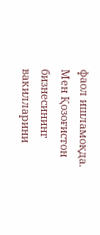фаол ишламоқда. Мен Қозоғистон бизнесининг вакилларини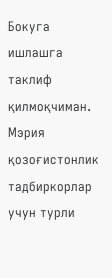Бокуга ишлашга таклиф қилмоқчиман. Мэрия қозоғистонлик тадбиркорлар учун турли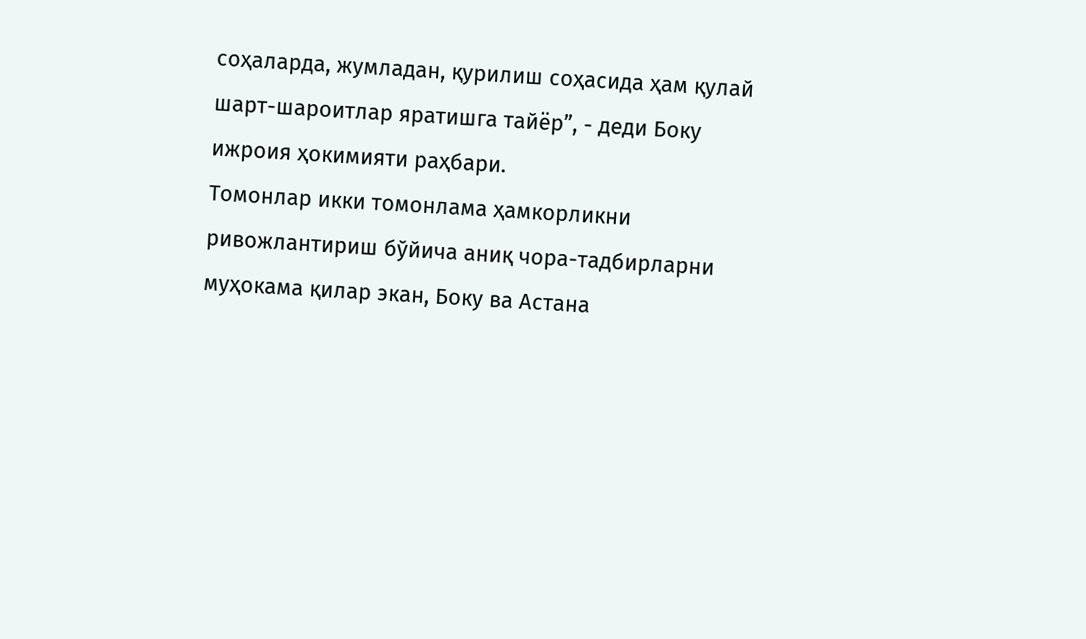соҳаларда, жумладан, қурилиш соҳасида ҳам қулай шарт-шароитлар яратишга тайёр”, - деди Боку ижроия ҳокимияти раҳбари.
Томонлар икки томонлама ҳамкорликни ривожлантириш бўйича аниқ чора-тадбирларни муҳокама қилар экан, Боку ва Астана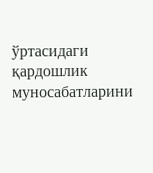ўртасидаги қардошлик муносабатларини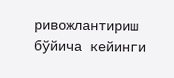ривожлантириш бўйича кейинги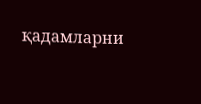қадамларни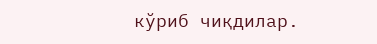кўриб чиқдилар.